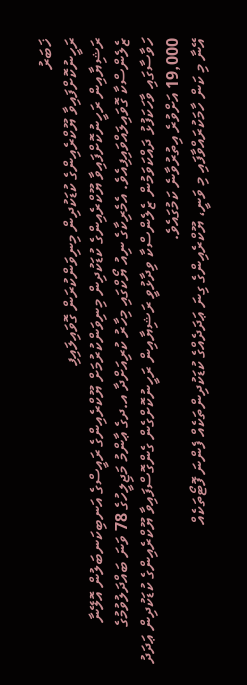ޚަބަރު
ރަހީނުކޮށްފައިވާ ޔޫކްރެއިންގެ ކުޑަކުދިން މިނިވަންކުރަން ގޮވައިލައިފި
ރަޝިޔާއިން ރަހީނުކޮށްފައިވާ ޔޫކްރެއިންގެ ކުޑަކުދިން މިނިވަންކުރުމަށް ޔޫކްރެއިންގެ ރައީސްގެ އަނބިކަނބަލުން އޮލޭނާ ޒެލެންސްކާ ގޮވައިލައްވައިފިއެވެ. އެމެރިކާގެ ނިއު ޔޯކްގައި މިހާރު ކުރިއަށްދާ އ.ދގެ ޢާންމު މަޖިލީހުގެ 78 ވަނަ ބައްދަލުވުމުގެ ހަވާސާގައި ވާހަކަފުޅު ދައްކަވަމުން ޒެލެންސްކާ ވިދާޅުވީ ރަޝިޔާއިން ރަހީނުކޮށްގެން ގެންގޮސްފައިވާ ޔޫކްރެއިންގެ ކުޑަކުދިން ޢަދަދު 19,000 އަށްވުރެ އިތުރުވާނެ ކަމުގައެވެ.
އޭނާ މި ކަން ހާމަކުރައްވާފައި މި ވަނީ، ޔޫކްރެއިންގެ ގިނަ ޢަދަދެއްގެ ކުޑަކުދިންތަކެއް ފެންނަ ފޮޓޯތަކެއް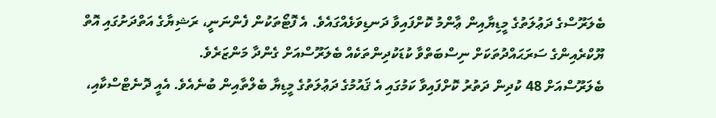ބެލަރޫސްގެ ދަޢުލަތުގެ މީޑިޔާއިން ޢާންމު ކޮށްފައިވާ ދަނޑިވަޅެއްގައެވެ. އެ ފޮޓޯތަކުން ފެންނަނީ، ރަޝިޔާގެ އަތްދަށުގައި އޮތް ޔޫކްރެއިންގެ ސަރަޙައްދުތަކަށް ނިސްބަތްވާ ކުޑަކުދިންތަކެއް ބެލަރޫސްއަށް ގެންދާ މަންޒަރެވެ.
ބެލަރޫސްއަށް 48 ކުދިން ދަތުރު ކޮށްފައިވާ ކަމުގައި އެ ޤައުމުގެ ދަޢުލަތުގެ މީޑިޔާ ބެލްތާއިން ބުނެއެވެ. އެއީ ދޮނެޓްސްކާއި،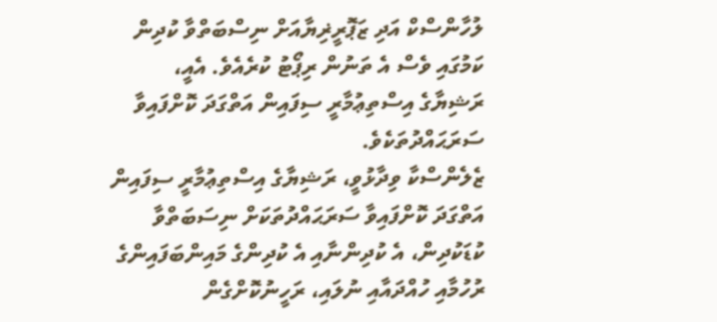ލުހާންސްކް އަދި ޒަޕޮރީޜިޔާއަށް ނިސްބަތްވާ ކުދިން ކަމުގައި ވެސް އެ ތަނުން ރިޕޯޓު ކުރެއެވެ. އެއީ، ރަޝިޔާގެ އިސްތިޢުމާރީ ސިފައިން އަތްގަދަ ކޮށްފައިވާ ސަރަޙައްދުތަކެވެ.
ޒެލެންސްކާ ވިދާޅުވީ، ރަޝިޔާގެ އިސްތިޢުމާރީ ސިފައިން އަތްގަދަ ކޮށްފައިވާ ސަރަޙައްދުތަކަށް ނިސަބަތްވާ ކުޑަކުދިން، އެ ކުދިންނާއި އެ ކުދިންގެ މައިންބަފައިންގެ ރުހުމާއި ހުއްދައާއި ނުލައި، ރަހީނުކޮށްގެން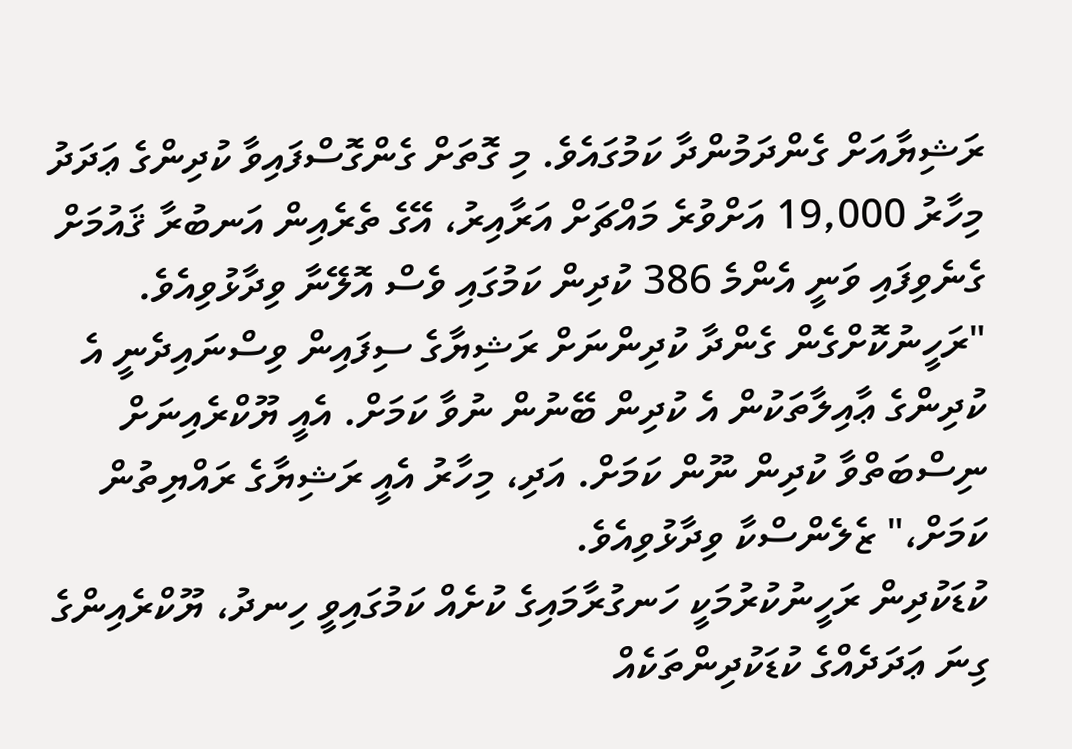ރަޝިޔާއަށް ގެންދަމުންދާ ކަމުގައެވެ. މި ގޮތަށް ގެންގޮސްފައިވާ ކުދިންގެ ޢަދަދު މިހާރު 19,000 އަށްވުރެ މައްޗަށް އަރާއިރު، އޭގެ ތެރެއިން އަނބުރާ ޤައުމަށް ގެނެވިފައި ވަނީ އެންމެ 386 ކުދިން ކަމުގައި ވެސް އޮލޭނާ ވިދާޅުވިއެވެ.
"ރަހީނުކޮށްގެން ގެންދާ ކުދިންނަށް ރަޝިޔާގެ ސިފައިން ވިސްނައިދެނީ އެ ކުދިންގެ ޢާއިލާތަކުން އެ ކުދިން ބޭނުން ނުވާ ކަމަށް. އެއީ ޔޫކްރެއިނަށް ނިސްބަތްވާ ކުދިން ނޫން ކަމަށް. އަދި، މިހާރު އެއީ ރަޝިޔާގެ ރައްޔިތުން ކަމަށް،" ޒެލެންސްކާ ވިދާޅުވިއެވެ.
ކުޑަކުދިން ރަހީނުކުރުމަކީ ހަނގުރާމައިގެ ކުށެއް ކަމުގައިވީ ހިނދު، ޔޫކްރެއިންގެ ގިނަ ޢަދަދެއްގެ ކުޑަކުދިންތަކެއް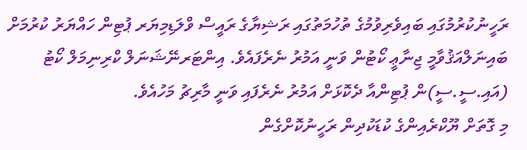ރަހީނުކުރުމުގައި ބައިވެރިވުމުގެ ތުހުމަތުގައި ރަޝިޔާގެ ރައީސް ވްލަޑިމިޔަރ ޕުޓިން ހައްޔަރު ކުރުމަށް ބައިނަލްއަޤުވާމީ ޖިނާޢީ ކޯޓުން ވަނީ އަމުރު ނެރެފައެވެ. އިންޓަރނޭޝަނަލް ކްރިނިމަލް ކޯޓު (އައި.ސީ.ސީ)ން ޕުޓިންއާ ދެކޮޅަށް އަމުރު ނެރެފައި ވަނީ މާރިޗު މަހުއެވެ.
މި ގޮތަށް ޔޫކްރެއިންގެ ކުޑަކުދިން ރަހީނުކޮށްގެން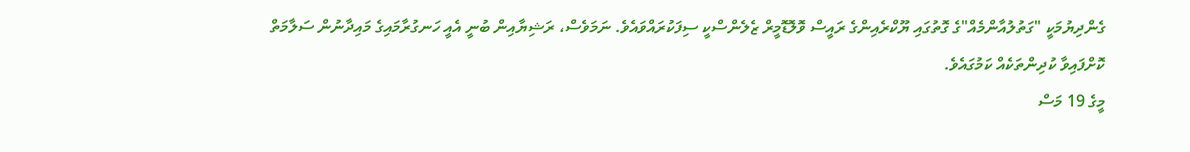ގެންދިޔުމަކީ "ގަތުލުއާންމެއް"ގެ ގޮތުގައި ޔޫކްރެއިންގެ ރައީސް ވޮލޮޑޮމީރް ޒެލެންސްކީ ސިފަކުރައްވައެވެ. ނަމަވެސް، ރަޝިޔާއިން ބުނީ އެއީ ހަނގުރާމައިގެ މައިދާނުން ސަލާމަތް ކޮށްފައިވާ ކުދިންތަކެއް ކަމުގައެވެ.
މީގެ 19 މަސް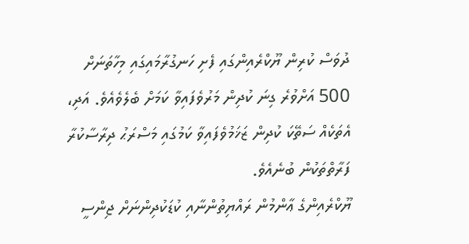ދުވަސް ކުރިން ޔޫކްރެއިންގައި ފެށި ހަނގުރާމައިގައި މިހާތަނަށް 500 އަށްވުރެ ގިނަ ކުދިން މަރުވެފައިވާ ކަމަށް ބެލެވެއެވެ. އަދި، އެތަކެއް ސަތޭކަ ކުދިން ޒަޚަމުވެފައިވާ ކަމުގައި މަސްރަޙު ދިރާސާކުރާ ފަރާތްތަކުން ބުނެއެވެ.
ޔޫކްރެއިންގެ ޢާންމުން ރައްޔިތުންނާއި ކުޑަކުދިންނަށް ޖިންސީ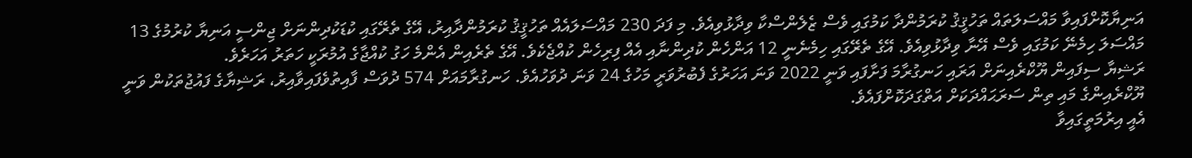އަނިޔާކޮށްފައިވާ މައްސަލަތައް ތަހުޤީޤު ކުރަމުންދާ ކަމުގައި ވެސް ޒެލެންސްކާ ވިދާޅުވިއެވެ. މި ފަދަ 230 މައްސަލައެއް ތަހުޤީޤު ކުރަމުންދާއިރު، އޭގެ ތެރޭގައި ކުޑަކުދިންނަށް ޖިންސީ އަނިޔާ ކުރުމުގެ 13 މައްސަލަ ހިމެނޭ ކަމުގައި ވެސް އޭނާ ވިދާޅުވިއެވެ. އޭގެ ތެރޭގައި ހިމެނެނީ 12 އަންހެން ކުދިންނާއި އެއް ފިރިހެން ކުއްޖެކެވެ. އޭގެ ތެރެއިން އެންމެ ހަގު ކުއްޖާގެ އުމުރަކީ ހަތަރު އަހަރެވެ.
ރަޝިޔާ ސިފައިން ޔޫކްރެއިނަށް އަރައި ހަނގުރާމަ ފަށާފައި ވަނީ 2022 ވަނަ އަހަރުގެ ފެބުރުވަރީ މަހުގެ 24 ވަނަ ދުވަހުއެވެ. ހަނގުރާމައަށް 574 ދުވަސް ފާއިތުވެފައިވާއިރު، ރަޝިޔާގެ ފައުޖުތަކުން ވަނީ ޔޫކްރެއިންގެ މައި ތިން ސަރަޙައްދަކަށް އަތްގަދަކޮށްފައެވެ.
އެއީ އިރުމަތީގައިވާ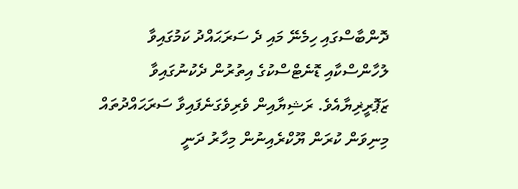ދޮންބާސްގައި ހިމެނޭ މައި ދެ ސަރަޙައްދު ކަމުގައިވާ ލުހާންސްކާއި ޑޮނެޓްސްކުގެ އިތުރުން ދެކުނުގައިވާ ޒަޕޮރީޜިޔާއެވެ. ރަޝިޔާއިން ވެރިވެގަނެފައިވާ ސަރަޙައްދުތައް މިނިވަން ކުރަން ޔޫކްރެއިނުން މިހާރު ދަނީ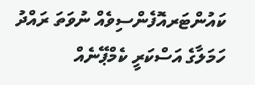ކައުންޓަރއޮފެންސިވެއް ނުވަތަ ރައްދު ހަމަލާގެ އަސްކަރީ ކެމްޕޭނެއް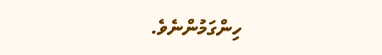ހިންގަމުންނެވެ.